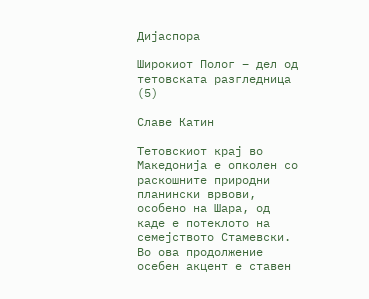Дијаспора

Широкиот Полог – дел од тетовската разгледница (5)

Славе Катин

Тетовскиот крај во Македонија е опколен со раскошните природни планински врвови, особено на Шара, од каде е потеклото на семејството Стамевски. Во ова продолжение осебен акцент е ставен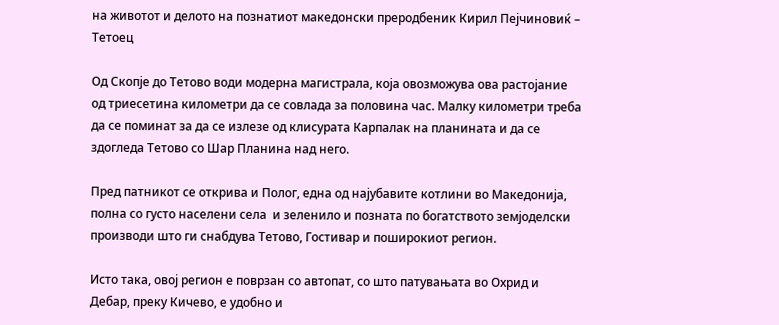на животот и делото на познатиот македонски преродбеник Кирил Пејчиновиќ – Тетоец

Од Скопје до Тетово води модерна магистрала, која овозможува ова растојание од триесетина километри да се совлада за половина час. Малку километри треба да се поминат за да се излезе од клисурата Карпалак на планината и да се здогледа Тетово со Шар Планина над него.

Пред патникот се открива и Полог, една од најубавите котлини во Македонија,  полна со густо населени села  и зеленило и позната по богатството земјоделски производи што ги снабдува Тетово, Гостивар и поширокиот регион.

Исто така, овој регион е поврзан со автопат, со што патувањата во Охрид и Дебар, преку Кичево, е удобно и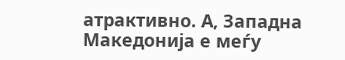атрактивно. А, Западна Македонија е меѓу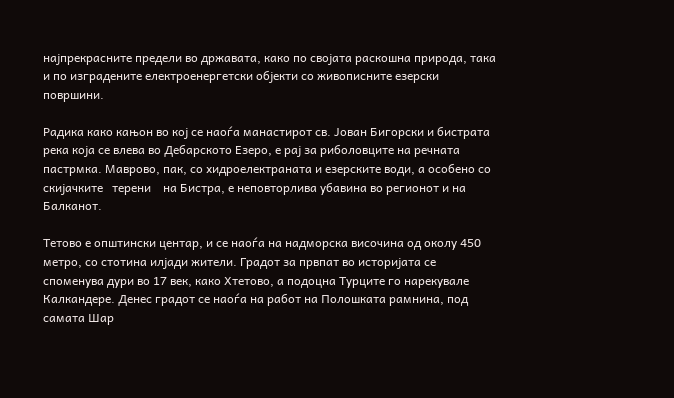најпрекрасните предели во државата, како по својата раскошна природа, така и по изградените електроенергетски објекти со живописните езерски површини.

Радика како кањон во кој се наоѓа манастирот св. Јован Бигорски и бистрата река која се влева во Дебарското Езеро, е рај за риболовците на речната пастрмка. Маврово, пак, со хидроелектраната и езерските води, а особено со скијачките   терени    на Бистра, е неповторлива убавина во регионот и на Балканот.

Тетово е општински центар, и се наоѓа на надморска височина од околу 450 метро, со стотина илјади жители. Градот за првпат во историјата се споменува дури во 17 век, како Хтетово, а подоцна Турците го нарекувале Калкандере. Денес градот се наоѓа на работ на Полошката рамнина, под самата Шар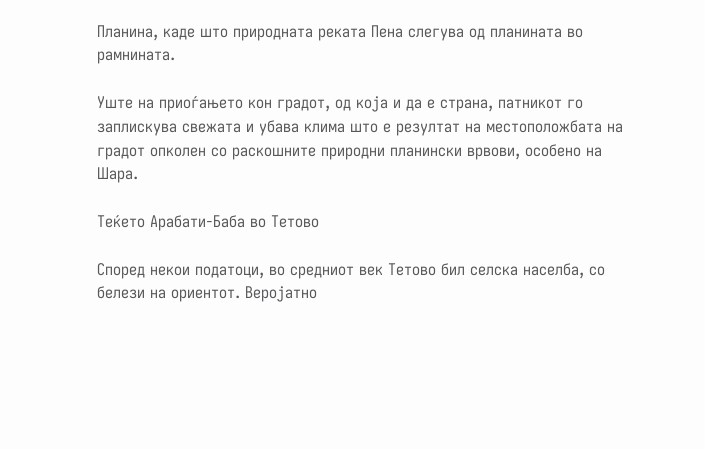Планина, каде што природната реката Пена слегува од планината во рамнината.

Уште на приоѓањето кон градот, од која и да е страна, патникот го заплискува свежата и убава клима што е резултат на местоположбата на градот опколен со раскошните природни планински врвови, особено на Шара.

Теќето Арабати-Баба во Тетово

Според некои податоци, во средниот век Тетово бил селска населба, со белези на ориентот. Веројатно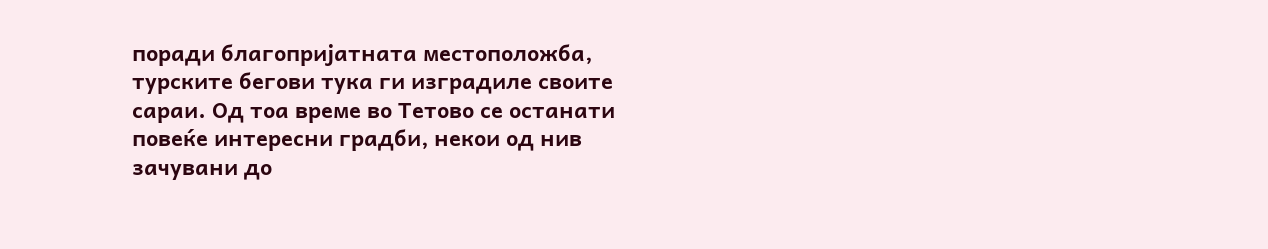поради благопријатната местоположба, турските бегови тука ги изградиле своите сараи. Од тоа време во Тетово се останати повеќе интересни градби, некои од нив зачувани до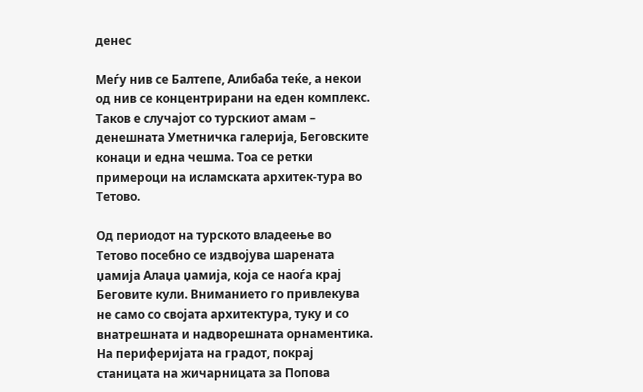денес

Меѓу нив се Балтепе, Алибаба теќе, а некои од нив се концентрирани на еден комплекс. Таков е случајот со турскиот амам – денешната Уметничка галерија, Беговските конаци и една чешма. Тоа се ретки примероци на исламската архитек-тура во Тетово.

Од периодот на турското владеење во Тетово посебно се издвојува шарената џамија Алаџа џамија, која се наоѓа крај Беговите кули. Вниманието го привлекува не само со својата архитектура, туку и со внатрешната и надворешната орнаментика. На периферијата на градот, покрај станицата на жичарницата за Попова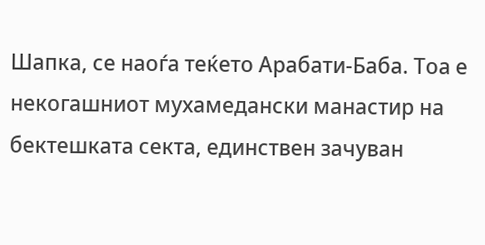Шапка, се наоѓа теќето Арабати-Баба. Тоа е некогашниот мухамедански манастир на бектешката секта, единствен зачуван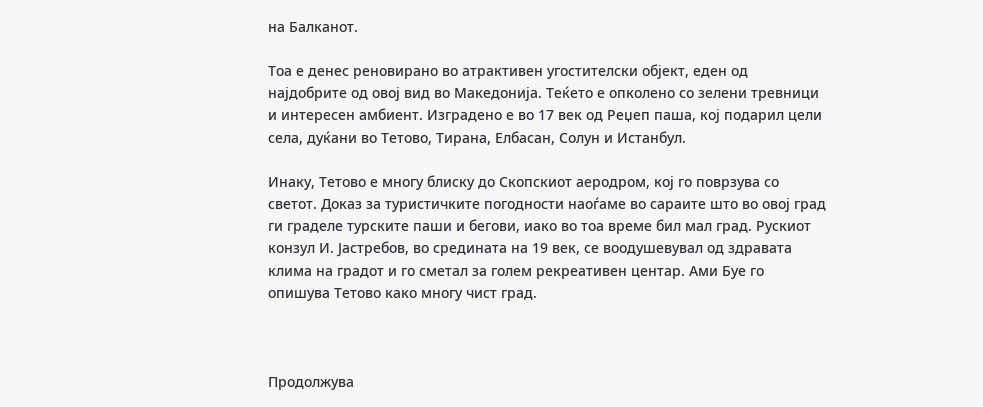на Балканот.

Тоа е денес реновирано во атрактивен угостителски објект, еден од најдобрите од овој вид во Македонија. Теќето е опколено со зелени тревници и интересен амбиент. Изградено е во 17 век од Реџеп паша, кој подарил цели села, дуќани во Тетово, Тирана, Елбасан, Солун и Истанбул.

Инаку, Тетово е многу блиску до Скопскиот аеродром, кој го поврзува со светот. Доказ за туристичките погодности наоѓаме во сараите што во овој град ги граделе турските паши и бегови, иако во тоа време бил мал град. Рускиот конзул И. Јастребов, во средината на 19 век, се воодушевувал од здравата клима на градот и го сметал за голем рекреативен центар. Ами Буе го опишува Тетово како многу чист град.



Продолжува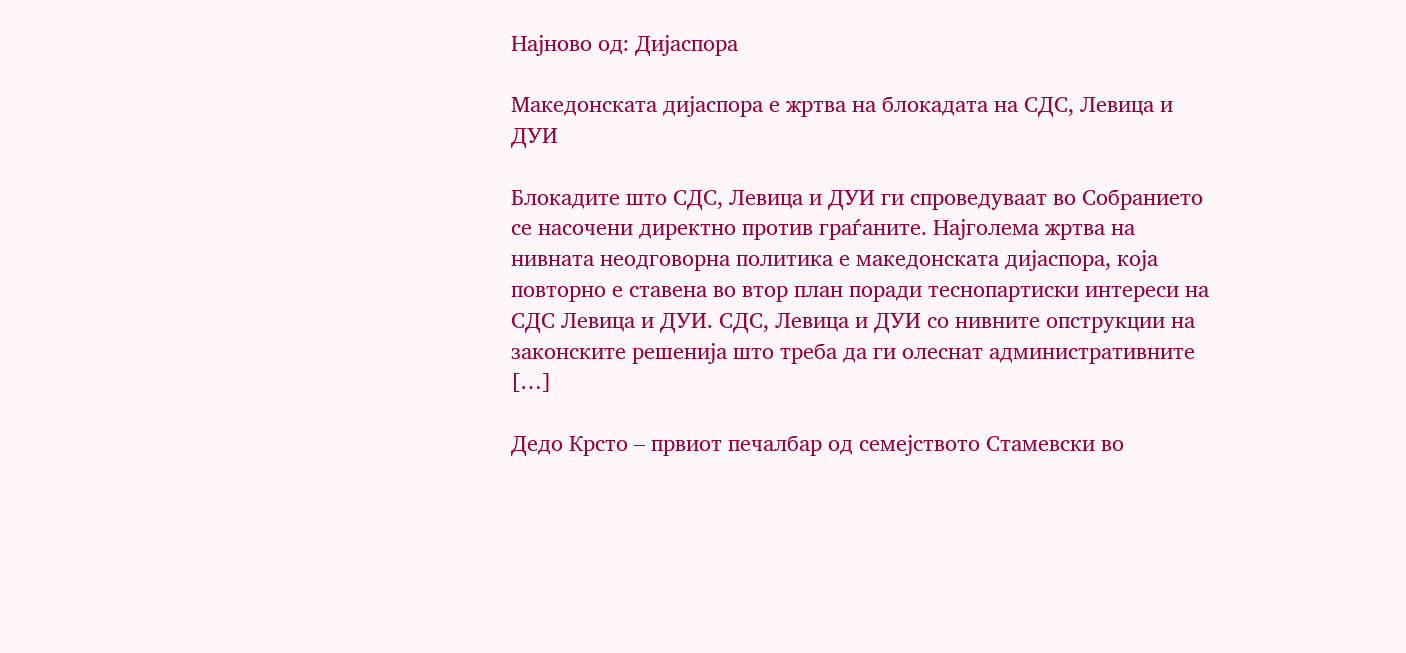Најново од: Дијаспора

Македонската дијаспора е жртва на блокадата на СДС, Левица и ДУИ

Блокадите што СДС, Левица и ДУИ ги спроведуваат во Собранието се насочени директно против граѓаните. Најголема жртва на нивната неодговорна политика е македонската дијаспора, која повторно е ставена во втор план поради теснопартиски интереси на СДС Левица и ДУИ. СДС, Левица и ДУИ со нивните опструкции на законските решенија што треба да ги олеснат административните […]

Дедо Крсто – првиот печалбар од семејството Стамевски во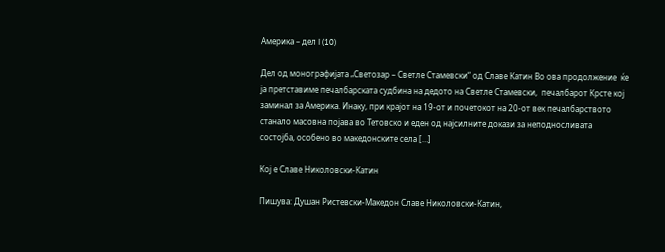Америка – дел I (10)

Дел од монографијата „Светозар – Светле Стамевски“ од Славе Катин Во ова продолжение  ќе ја претставиме печалбарската судбина на дедото на Светле Стамевски,  печалбарот Крсте кој заминал за Америка. Инаку, при крајот на 19-от и почетокот на 20-от век печалбарството станало масовна појава во Тетовско и еден од најсилните докази за неподносливата состојба, особено во македонските села […]

Кој е Славе Николовски-Катин

Пишува: Душан Ристевски-Македон Славе Николовски-Катин,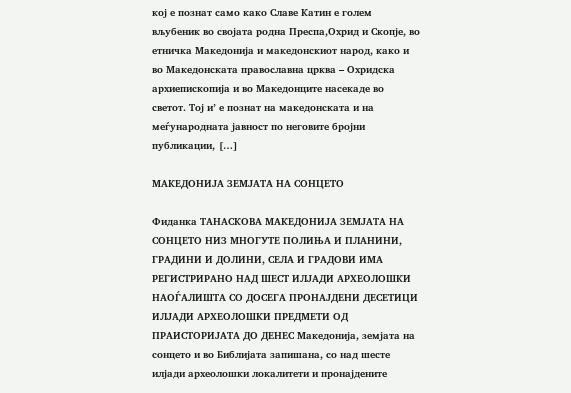кој е познат само како Славе Катин е голем вљубеник во својата родна Преспа,Охрид и Скопје, во етничка Македонија и македонскиот народ, како и во Македонската православна црква – Охридска архиепископија и во Македонците насекаде во светот. Тој и’ е познат на македонската и на меѓународната јавност по неговите бројни публикации, […]

МАКЕДОНИЈА ЗЕМЈАТА НА СОНЦЕТО

Фиданка ТАНАСКОВА МАКЕДОНИЈА ЗЕМЈАТА НА СОНЦЕТО НИЗ МНОГУТЕ ПОЛИЊА И ПЛАНИНИ, ГРАДИНИ И ДОЛИНИ, СЕЛА И ГРАДОВИ ИМА РЕГИСТРИРАНО НАД ШЕСТ ИЛЈАДИ АРХЕОЛОШКИ НАОЃАЛИШТА СО ДОСЕГА ПРОНАЈДЕНИ ДЕСЕТИЦИ ИЛЈАДИ АРХЕОЛОШКИ ПРЕДМЕТИ ОД ПРАИСТОРИЈАТА ДО ДЕНЕС Македонија, земјата на сонцето и во Библијата запишана, со над шесте илјади археолошки локалитети и пронајдените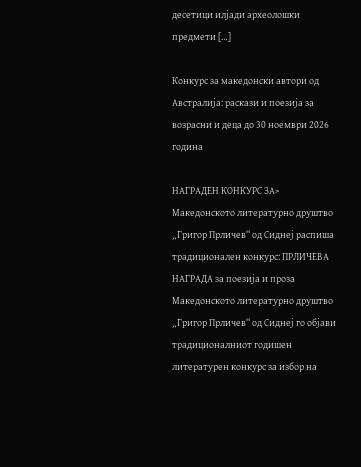десетици илјади археолошки предмети […]

Конкурс за македонски автори од Австралија: раскази и поезија за возрасни и деца до 30 ноември 2026 година

НАГРАДЕН КОНКУРС ЗА> Македонското литературно друштво „Григор Прличев“ од Сиднеј распиша традиционален конкурс: ПРЛИЧЕВА НАГРАДА за поезија и проза Македонското литературно друштво „Григор Прличев“ од Сиднеј го објави традиционалниот годишен литературен конкурс за избор на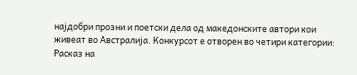најдобри прозни и поетски дела од македонските автори кои живеат во Австралија. Конкурсот е отворен во четири категории: Расказ на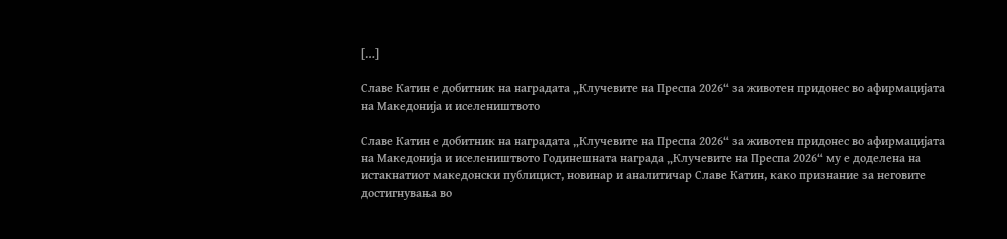[…]

Славе Катин е добитник на наградата „Клучевите на Преспа 2026“ за животен придонес во афирмацијата на Македонија и иселеништвото

Славе Катин е добитник на наградата „Клучевите на Преспа 2026“ за животен придонес во афирмацијата на Македонија и иселеништвото Годинешната награда „Клучевите на Преспа 2026“ му е доделена на истакнатиот македонски публицист, новинар и аналитичар Славе Катин, како признание за неговите достигнувања во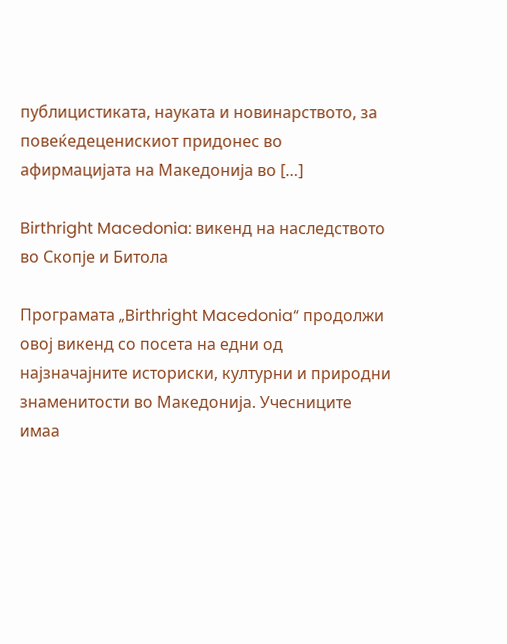публицистиката, науката и новинарството, за повеќедеценискиот придонес во афирмацијата на Македонија во […]

Birthright Macedonia: викенд на наследството во Скопје и Битола

Програмата „Birthright Macedonia“ продолжи овој викенд со посета на едни од најзначајните историски, културни и природни знаменитости во Македонија. Учесниците имаа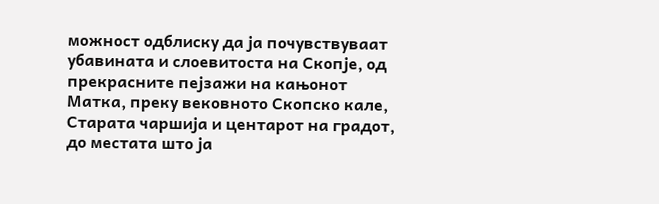можност одблиску да ја почувствуваат убавината и слоевитоста на Скопје, од прекрасните пејзажи на кањонот Матка, преку вековното Скопско кале, Старата чаршија и центарот на градот, до местата што ја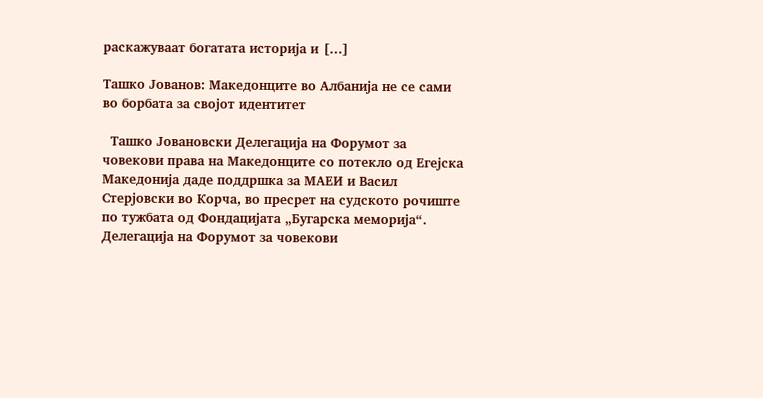раскажуваат богатата историја и […]

Ташко Јованов: Македонците во Албанија не се сами во борбата за својот идентитет

  Ташко Јовановски Делегација на Форумот за човекови права на Македонците со потекло од Егејска Македонија даде поддршка за МАЕИ и Васил Стерјовски во Корча, во пресрет на судското рочиште по тужбата од Фондацијата „Бугарска меморија“. Делегација на Форумот за човекови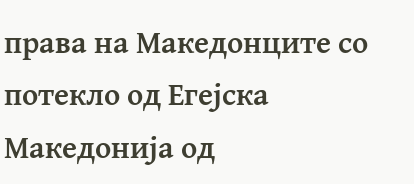права на Македонците со потекло од Егејска Македонија од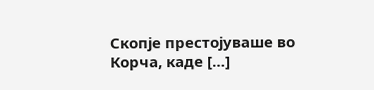Скопје престојуваше во Корча, каде […]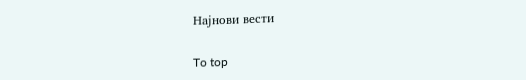Најнови вести

To top